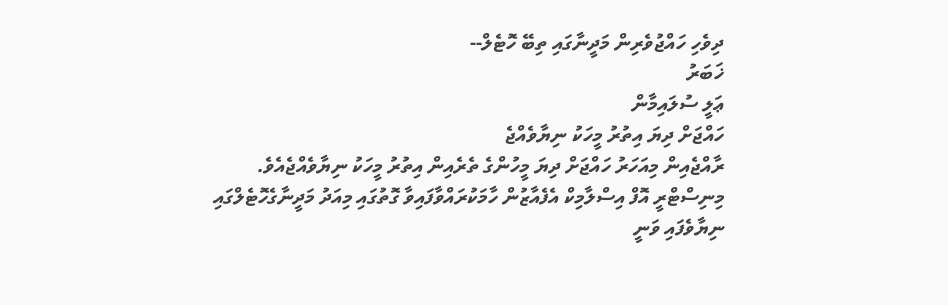ދިވެހި ހައްޖުވެރިން މަދީނާގައި ތިބޭ ހޮޓެލް--
ޚަބަރު
ޢަލީ ސުލައިމާން
ހައްޖަށް ދިޔަ އިތުރު މީހަކު ނިޔާވެއްޖެ
ރާއްޖެއިން މިއަހަރު ހައްޖަށް ދިޔަ މީހުންގެ ތެރެއިން އިތުރު މީހަކު ނިޔާވެއްޖެއެވެ.
މިނިސްޓްރީ އޮފް އިސްލާމިކް އެފެއާޒުން ހާމަކުރައްވާފައިވާ ގޮތުގައި މިއަދު މަދީނާގެހޮޓެލްގައި ނިޔާވެފައި ވަނީ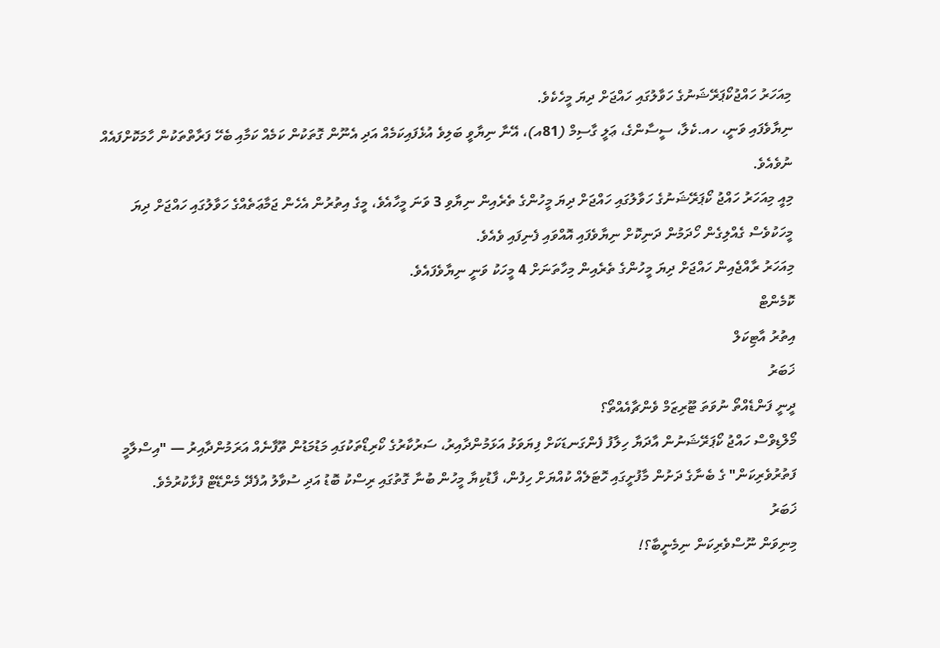މިއަހަރު ހައްޖުކޯޕަރޭޝަނުގެ ހަވާލުގައި ހައްޖަށް ދިޔަ މީހެކެވެ.
ނިޔާވެފައި ވަނީ، ހއ.ކެލާ، ސީސާންގެ، ޢަލީ ގާސިމް (81އ)، އޭނާ ނިޔާވީ ބަލިވެ އުޅެފައިކަމެއް އަދި އެނޫން ގޮތަކުން ކަމެއް ކަމާއި ބެހޭ ފަރާތްތަކުން ހާމަކޮށްފައެއް ނުވެއެވެ.
މިއީ މިއަހަރު ހައްޖު ކޯޕަރޭޝަނުގެ ހަވާލުގައި ހައްޖަށް ދިޔަ މީހުންގެ ތެރެއިން ނިޔާވި 3 ވަނަ މީހާއެވެ، މީގެ އިތުރުން އެހެން ޖަމާޢަތެއްގެ ހަވާލުގައި ހައްޖަށް ދިޔަ މީހަކުވެސް ގެއްލިގެން ހޯދަމުން ދަނިކޮށް ނިޔާވެފައި އޮއްވައި ފެނިފައި ވެއެވެ.
މިއަހަރު ރާއްޖެއިން ހައްޖަށް ދިޔަ މީހުންގެ ތެރެއިން މިހާތަނަށް 4 މީހަކު ވަނީ ނިޔާވެފައެވެ.
ކޮމެންޓް
އިތުރު އާޓިކަލް
ޚަބަރު
ދީނީ ފަންޑެއްތޯ ނުވަތަ ޓޫރިޒަމް ވެންޗާއެއްތޯ؟
މޯލްޑިވްސް ހައްޖު ކޯޕަރޭޝަނުން އާދަޔާ ހިލާފު ފެންގަނޑަކަށް ފިޔަވަޅު އަޅަމުންދާއިރު، ސަރުކާރުގެ ކޯރިޑޯތަކުގައި މަޑުމަޑުން ތޫފާނެއް އަރަމުންދާއިރު — "އިސްލާމީ ފަތުރުވެރިކަން" ގެ ބެނާގެ ދަށުން މާފުށީގައި ހޮޓަލެއް ކުއްޔަށް ހިފުން، ފާޑުކިޔާ މީހުން ބުނާ ގޮތުގައި ރިސްކު ބޮޑު އަދި ސުވާލު އުފެދޭ މެންޑޭޓް ފުޅާކުރުމެވެ.
ޚަބަރު
މިނިވަން ނޫސްވެރިކަން ނިމެނީބާ؟!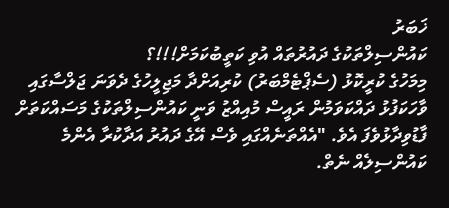ޚަބަރު
ކައުންސިލްތަކުގެ ދައުރުތައް އުވި ކަތީބުކަމަށް!!!؟
މިމަހުގެ ކުރީކޮޅު (ސެޕްޓެމްބަރު) ކުރިއަށްދާ މަޖިލީހުގެ ދެވަނަ ޖަލްސާގައި ވާހަކަފުޅު ދައްކަވަމުން ރައީސް މުއިއްޒު ވަނީ ކައުންސިލްތަކުގެ މަސައްކަތަށް ފާޑުވިދާޅުވެފަ އެވެ. "އެއްތަނެއްގައި ވެސް އޭގެ ދައުރު އަދާކުރާ އެންމެ ކައުންސިލެއް ނެތް.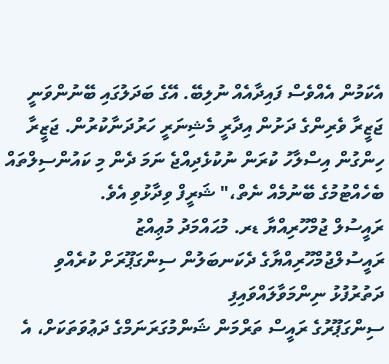އެކަމުން އެއްވެސް ފައިދާއެއް ނުލިބޭ. އޭގެ ބަދަލުގައި ބޭނުންވަނީ ޖަޒީރާ ވެރިންގެ ދަށުން އިދާރީ މެޝިނަރީ ހަރުދަނާކުރުން. ޖަޒީރާ ހިންގުން އިސްލާހު ކުރަން ނުކުޅެދިއްޖެ ނަމަ ދެން މި ކައުންސިލްތައް ބެހެއްޓުމުގެ ބޭނުމެއް ނެތް،" ޝަރީފް ވިދާޅުވި އެވެ.
ރައީސުލް ޖުމްހޫރިއްޔާ ޑރ. މުޙައްމަދު މުޢިއްޒު
ރައީސުލްޖުމްހޫރިއްޔާގެ ދެކަނބަލުން ސިންގަޕޫރަށް ކުރެއްވި ދަތުރުފުޅު ނިންމަވާލައްވައިފި
ސިންގަޕޫރުގެ ރައީސް ތަރްމަން ޝަންމުގަރަނަމްގެ ދަޢުވަތަކަށް، އެ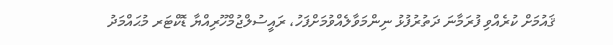ޤައުމަށް ކުރެއްވި ފުރަމާނަ ދަތުރުފުޅު ނިންމަވާލެއްވުމަށްފަހު، ރައީސުލްޖުމްހޫރިއްޔާ ޑޮކްޓަރ މުޙައްމަދު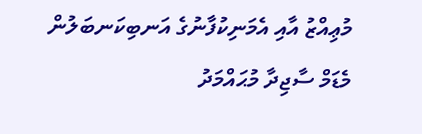މުޢިއްޒު އާއި އެމަނިކުފާނުގެ އަނބިކަނބަލުން މެޑަމް ސާޖިދާ މުޙައްމަދު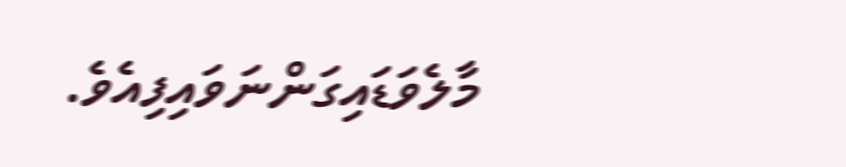މާލެވަޑައިގަންނަވައިފިއެވެ.